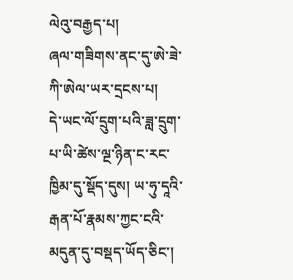ལེའུ་བརྒྱད་པ།
ཞལ་གཟིགས་ནང་དུ་ཨེ་ཟེ་ཀི་ཨེལ་ཡར་དྲངས་པ།
དེ་ཡང་ལོ་དྲུག་པའི་ཟླ་དྲུག་པ་ཡི་ཚེས་ལྔ་ཉིན་ང་རང་ཁྱིམ་དུ་སྡོད་དུས། ཡ་ཧུ་དཱའི་རྒན་པོ་རྣམས་ཀྱང་ངའི་མདུན་དུ་བསྡད་ཡོད་ཅིང་།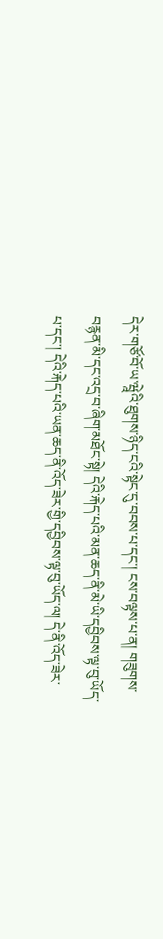དེར་གཙོ་བོ་ཡ་ཝཱེའི་ཐུགས་ཉིད་ངའི་སྟེང་དུ་བབས་པ་དང་། ངས་བལྟས་པ་ན། གཟུགས་བརྙན་མི་དང་འདྲ་བ་ཞིག་མཐོང་སྟེ། དེའི་རྐེད་པའི་མན་ཆད་ནི་མེ་ཡི་དབྱིབས་ལྟ་བུ་ཡོད་པ་དང་། དེའི་རྐེད་པའི་ཡན་ཆད་ནི་འོད་ཟེར་གྱི་དབྱིབས་ལྟ་བུ་ཡོད་ལ། དེ་ནི་འོད་ཟེར་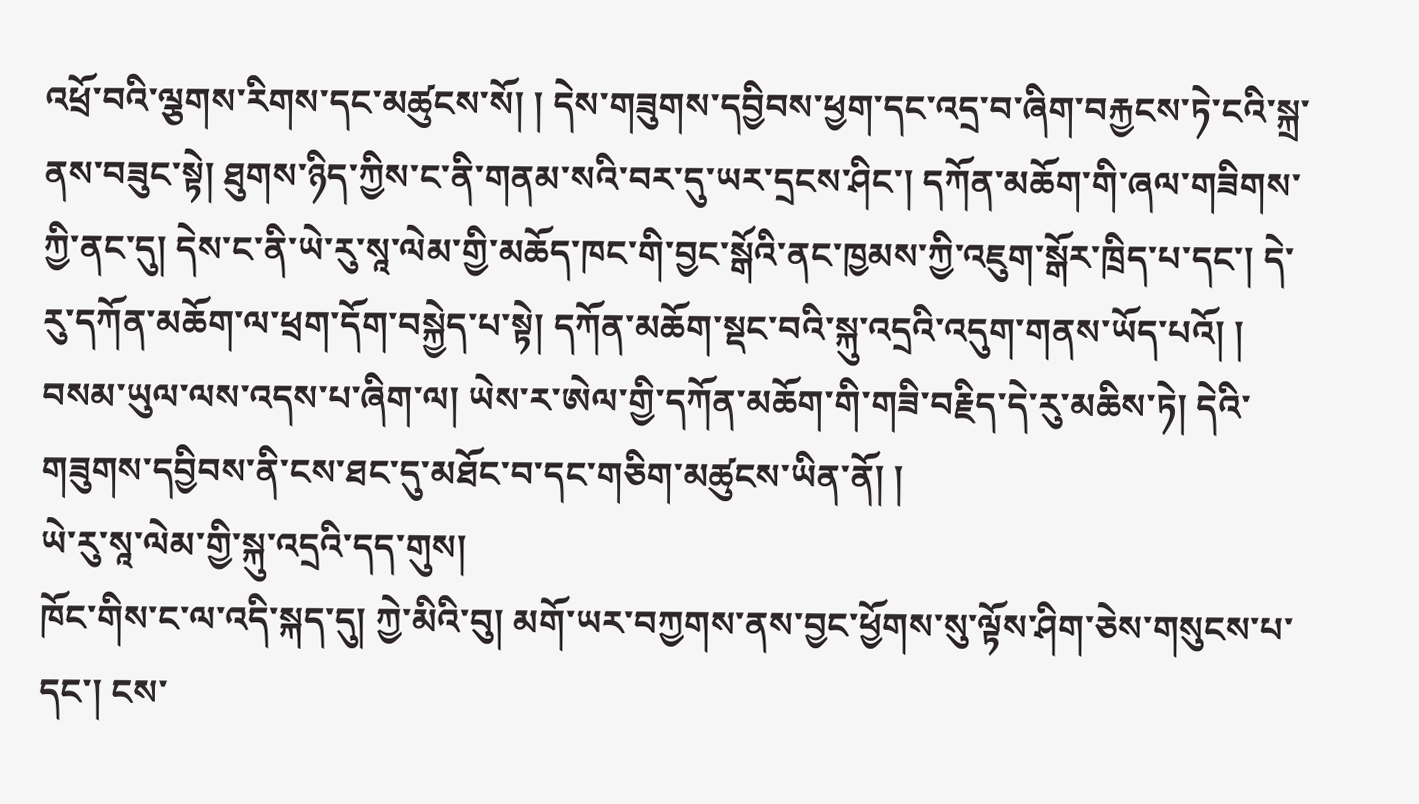འཕྲོ་བའི་ལྕགས་རིགས་དང་མཚུངས་སོ། ། དེས་གཟུགས་དབྱིབས་ཕྱག་དང་འདྲ་བ་ཞིག་བརྐྱངས་ཏེ་ངའི་སྐྲ་ནས་བཟུང་སྟེ། ཐུགས་ཉིད་ཀྱིས་ང་ནི་གནམ་སའི་བར་དུ་ཡར་དྲངས་ཤིང་། དཀོན་མཆོག་གི་ཞལ་གཟིགས་ཀྱི་ནང་དུ། དེས་ང་ནི་ཡེ་རུ་སཱ་ལེམ་གྱི་མཆོད་ཁང་གི་བྱང་སྒོའི་ནང་ཁྱམས་ཀྱི་འཇུག་སྒོར་ཁྲིད་པ་དང་། དེ་རུ་དཀོན་མཆོག་ལ་ཕྲག་དོག་བསྐྱེད་པ་སྟེ། དཀོན་མཆོག་སྡང་བའི་སྐུ་འདྲའི་འདུག་གནས་ཡོད་པའོ། ། བསམ་ཡུལ་ལས་འདས་པ་ཞིག་ལ། ཡེས་ར་ཨེལ་གྱི་དཀོན་མཆོག་གི་གཟི་བརྗིད་དེ་རུ་མཆིས་ཏེ། དེའི་གཟུགས་དབྱིབས་ནི་ངས་ཐང་དུ་མཐོང་བ་དང་གཅིག་མཚུངས་ཡིན་ནོ། །
ཡེ་རུ་སཱ་ལེམ་གྱི་སྐུ་འདྲའི་དད་གུས།
ཁོང་གིས་ང་ལ་འདི་སྐད་དུ། ཀྱེ་མིའི་བུ། མགོ་ཡར་བཀྱགས་ནས་བྱང་ཕྱོགས་སུ་ལྟོས་ཤིག་ཅེས་གསུངས་པ་དང་། ངས་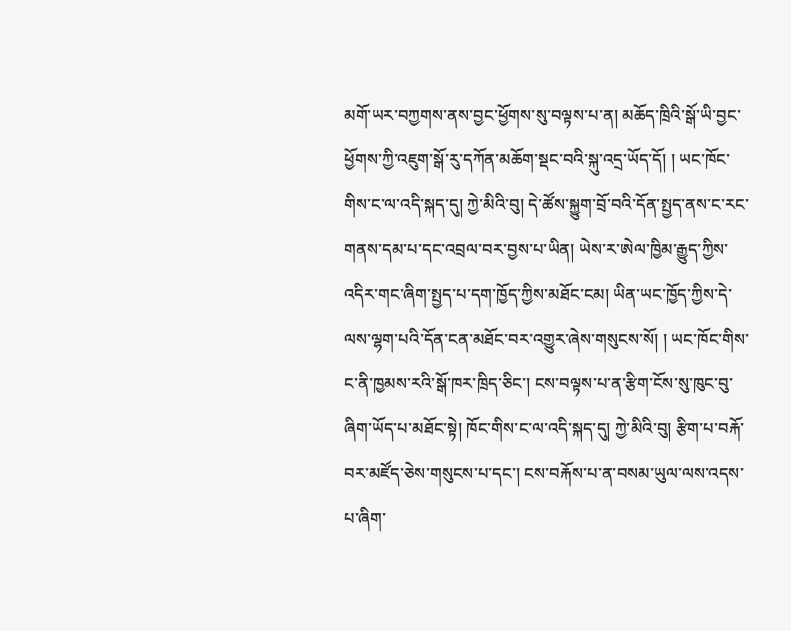མགོ་ཡར་བཀྱགས་ནས་བྱང་ཕྱོགས་སུ་བལྟས་པ་ན། མཆོད་ཁྲིའི་སྒོ་ཡི་བྱང་ཕྱོགས་ཀྱི་འཇུག་སྒོ་རུ་དཀོན་མཆོག་སྡང་བའི་སྐུ་འདྲ་ཡོད་དོ། ། ཡང་ཁོང་གིས་ང་ལ་འདི་སྐད་དུ། ཀྱེ་མིའི་བུ། དེ་ཚོས་སྐྱུག་བྲོ་བའི་དོན་སྤྱད་ནས་ང་རང་གནས་དམ་པ་དང་འབྲལ་བར་བྱས་པ་ཡིན། ཡེས་ར་ཨེལ་ཁྱིམ་རྒྱུད་ཀྱིས་འདིར་གང་ཞིག་སྤྱད་པ་དག་ཁྱོད་ཀྱིས་མཐོང་ངམ། ཡིན་ཡང་ཁྱོད་ཀྱིས་དེ་ལས་ལྷག་པའི་དོན་ངན་མཐོང་བར་འགྱུར་ཞེས་གསུངས་སོ། ། ཡང་ཁོང་གིས་ང་ནི་ཁྱམས་རའི་སྒོ་ཁར་ཁྲིད་ཅིང་། ངས་བལྟས་པ་ན་རྩིག་ངོས་སུ་ཁུང་བུ་ཞིག་ཡོད་པ་མཐོང་སྟེ། ཁོང་གིས་ང་ལ་འདི་སྐད་དུ། ཀྱེ་མིའི་བུ། རྩིག་པ་བརྐོ་བར་མཛོད་ཅེས་གསུངས་པ་དང་། ངས་བརྐོས་པ་ན་བསམ་ཡུལ་ལས་འདས་པ་ཞིག་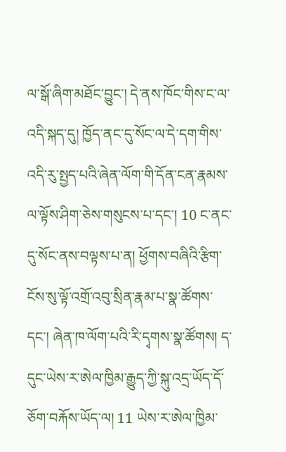ལ་སྒོ་ཞིག་མཐོང་བྱུང་། དེ་ནས་ཁོང་གིས་ང་ལ་འདི་སྐད་དུ། ཁྱོད་ནང་དུ་སོང་ལ་དེ་དག་གིས་འདི་རུ་སྤྱད་པའི་ཞེན་ལོག་གི་དོན་ངན་རྣམས་ལ་ལྟོས་ཤིག་ཅེས་གསུངས་པ་དང་། 10 ང་ནང་དུ་སོང་ནས་བལྟས་པ་ན། ཕྱོགས་བཞིའི་རྩིག་ངོས་སུ་ལྟོ་འགྲོ་འབུ་སྲིན་རྣམ་པ་སྣ་ཚོགས་དང་། ཞེན་ཁ་ལོག་པའི་རི་དྭགས་སྣ་ཚོགས། ད་དུང་ཡེས་ར་ཨེལ་ཁྱིམ་རྒྱུད་ཀྱི་སྐུ་འདྲ་ཡོད་དོ་ཅོག་བརྐོས་ཡོད་ལ། 11 ཡེས་ར་ཨེལ་ཁྱིམ་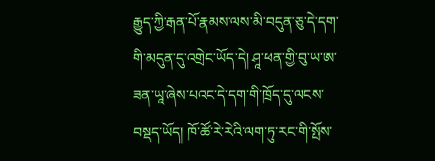རྒྱུད་ཀྱི་རྒན་པོ་རྣམས་ལས་མི་བདུན་ཅུ་དེ་དག་གི་མདུན་དུ་འགྲེང་ཡོད་དེ། ཤཱ་ཕན་གྱི་བུ་ཡ་ཨ་ཟན་ཡཱ་ཞེས་པའང་དེ་དག་གི་ཁྲོད་དུ་ལངས་བསྡད་ཡོད། ཁོ་ཚོ་རེ་རེའི་ལག་ཏུ་རང་གི་སྤོས་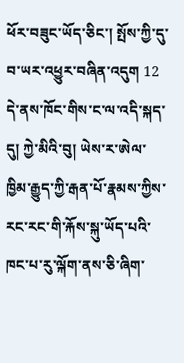ཕོར་བཟུང་ཡོད་ཅིང་། སྤོས་ཀྱི་དུ་བ་ཡར་འཕྱུར་བཞིན་འདུག 12 དེ་ནས་ཁོང་གིས་ང་ལ་འདི་སྐད་དུ། ཀྱེ་མིའི་བུ། ཡེས་ར་ཨེལ་ཁྱིམ་རྒྱུད་ཀྱི་རྒན་པོ་རྣམས་ཀྱིས་རང་རང་གི་རྐོས་སྐུ་ཡོད་པའི་ཁང་པ་རུ་ལྐོག་ནས་ཅི་ཞིག་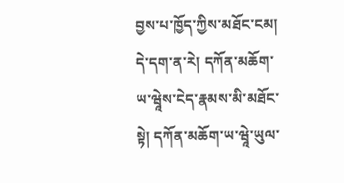བྱས་པ་ཁྱོད་ཀྱིས་མཐོང་ངམ། དེ་དག་ན་རེ། དཀོན་མཆོག་ཡ་ཝཱེས་ངེད་རྣམས་མི་མཐོང་སྟེ། དཀོན་མཆོག་ཡ་ཝཱེ་ཡུལ་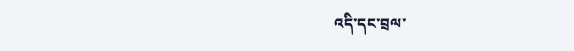འདི་དང་བྲལ་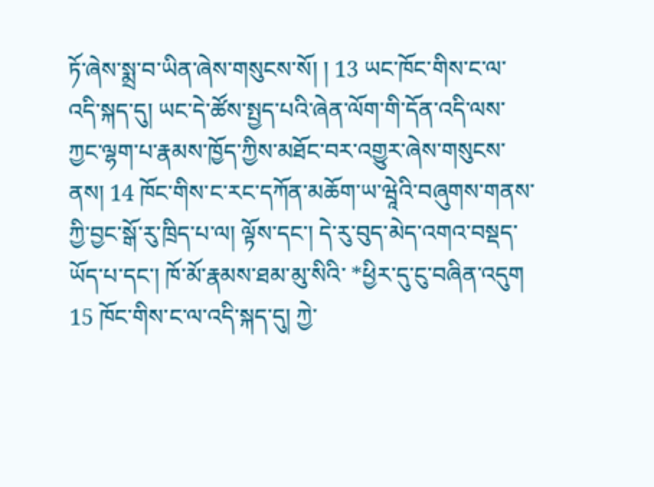ཏོ་ཞེས་སྨྲ་བ་ཡིན་ཞེས་གསུངས་སོ། ། 13 ཡང་ཁོང་གིས་ང་ལ་འདི་སྐད་དུ། ཡང་དེ་ཚོས་སྤྱད་པའི་ཞེན་ལོག་གི་དོན་འདི་ལས་ཀྱང་ལྷག་པ་རྣམས་ཁྱོད་ཀྱིས་མཐོང་བར་འགྱུར་ཞེས་གསུངས་ནས། 14 ཁོང་གིས་ང་རང་དཀོན་མཆོག་ཡ་ཝཱེའི་བཞུགས་གནས་ཀྱི་བྱང་སྒོ་རུ་ཁྲིད་པ་ལ། ལྟོས་དང་། དེ་རུ་བུད་མེད་འགའ་བསྡད་ཡོད་པ་དང་། ཁོ་མོ་རྣམས་ཐམ་མུ་སིའི་ *ཕྱིར་དུ་ངུ་བཞིན་འདུག 15 ཁོང་གིས་ང་ལ་འདི་སྐད་དུ། ཀྱེ་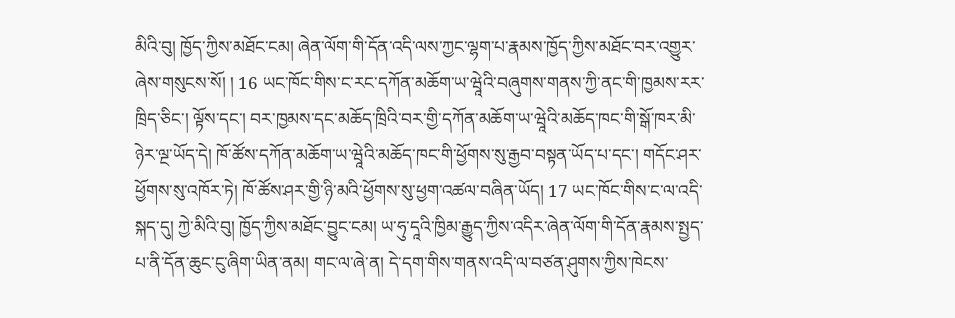མིའི་བུ། ཁྱོད་ཀྱིས་མཐོང་ངམ། ཞེན་ལོག་གི་དོན་འདི་ལས་ཀྱང་ལྷག་པ་རྣམས་ཁྱོད་ཀྱིས་མཐོང་བར་འགྱུར་ཞེས་གསུངས་སོ། ། 16 ཡང་ཁོང་གིས་ང་རང་དཀོན་མཆོག་ཡ་ཝཱེའི་བཞུགས་གནས་ཀྱི་ནང་གི་ཁྱམས་རར་ཁྲིད་ཅིང་། ལྟོས་དང་། བར་ཁྱམས་དང་མཆོད་ཁྲིའི་བར་གྱི་དཀོན་མཆོག་ཡ་ཝཱེའི་མཆོད་ཁང་གི་སྒོ་ཁར་མི་ཉེར་ལྔ་ཡོད་དེ། ཁོ་ཚོས་དཀོན་མཆོག་ཡ་ཝཱེའི་མཆོད་ཁང་གི་ཕྱོགས་སུ་རྒྱབ་བསྟན་ཡོད་པ་དང་། གདོང་ཤར་ཕྱོགས་སུ་འཁོར་ཏེ། ཁོ་ཚོས་ཤར་གྱི་ཉི་མའི་ཕྱོགས་སུ་ཕྱག་འཚལ་བཞིན་ཡོད། 17 ཡང་ཁོང་གིས་ང་ལ་འདི་སྐད་དུ། ཀྱེ་མིའི་བུ། ཁྱོད་ཀྱིས་མཐོང་བྱུང་ངམ། ཡ་ཧུ་དཱའི་ཁྱིམ་རྒྱུད་ཀྱིས་འདིར་ཞེན་ལོག་གི་དོན་རྣམས་སྤྱད་པ་ནི་དོན་ཆུང་ངུ་ཞིག་ཡིན་ནམ། གང་ལ་ཞེ་ན། དེ་དག་གིས་གནས་འདི་ལ་བཙན་ཤུགས་ཀྱིས་ཁེངས་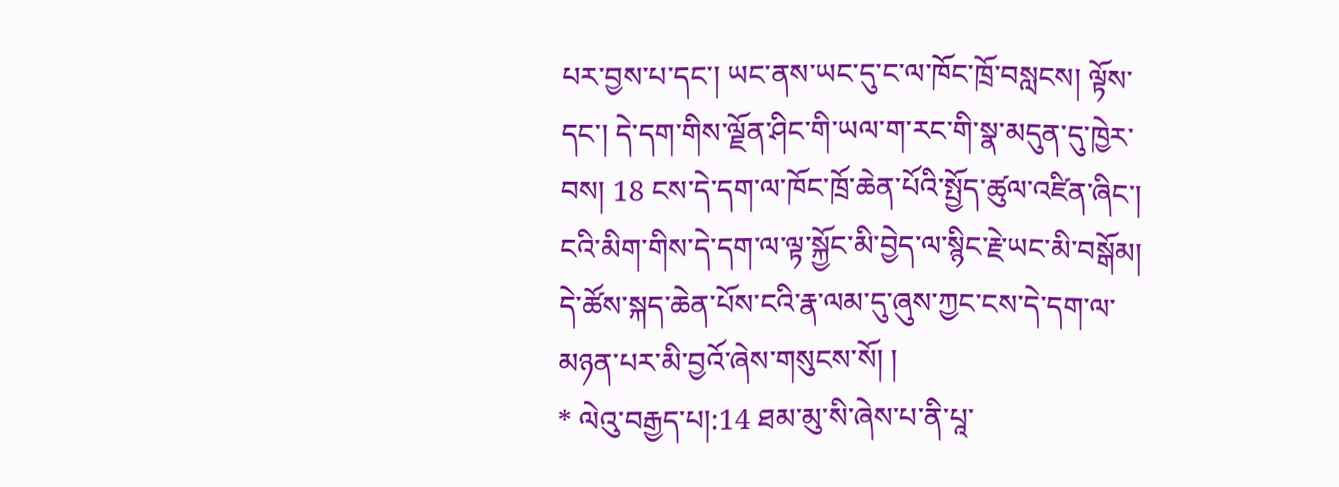པར་བྱས་པ་དང་། ཡང་ནས་ཡང་དུ་ང་ལ་ཁོང་ཁྲོ་བསླངས། ལྟོས་དང་། དེ་དག་གིས་ལྗོན་ཤིང་གི་ཡལ་ག་རང་གི་སྣ་མདུན་དུ་ཁྱེར་བས། 18 ངས་དེ་དག་ལ་ཁོང་ཁྲོ་ཆེན་པོའི་སྤྱོད་ཚུལ་འཛིན་ཞིང་། ངའི་མིག་གིས་དེ་དག་ལ་ལྟ་སྐྱོང་མི་བྱེད་ལ་སྙིང་རྗེ་ཡང་མི་བསྒོམ། དེ་ཚོས་སྐད་ཆེན་པོས་ངའི་རྣ་ལམ་དུ་ཞུས་ཀྱང་ངས་དེ་དག་ལ་མཉན་པར་མི་བྱའོ་ཞེས་གསུངས་སོ། །
* ལེའུ་བརྒྱད་པ།:14 ཐམ་མུ་སི་ཞེས་པ་ནི་པཱ་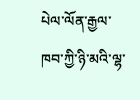པེལ་ལོན་རྒྱལ་ཁབ་ཀྱི་ཉི་མའི་ལྷ་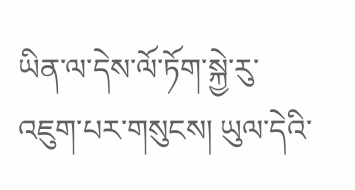ཡིན་ལ་དེས་ལོ་ཏོག་སྐྱེ་རུ་འཇུག་པར་གསུངས། ཡུལ་དེའི་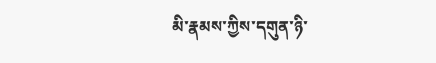མི་རྣམས་ཀྱིས་དགུན་ཉི་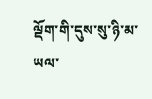ལྡོག་གི་དུས་སུ་ཉི་མ་ཡལ་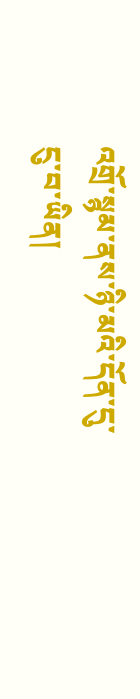འགྲོ་སྙམ་ནས་ཉི་མའི་དོན་དུ་ངུ་བ་ཡིན།